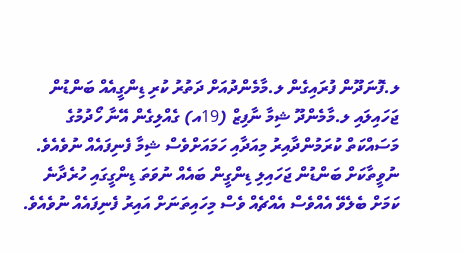ލ.ފޮނަދޫން ފުރައިގެން ލ.މާމެންދުއަށް ދަތުރު ކުރި ޑިންގީއެއް ބަންޑުން ޖަހައިލައި ލ.މާމެންދޫ ޝިމާ ނާފިޒް (19އ) ގެއްލިގެން އޭނާ ހޯދުމުގެ މަސައްކަތް ކުރަމުންދާއިރު މިއަދާއި ހަމައަށްވެސް ޝިމާ ފެނިފައެއް ނުވެއެވެ. ނުވީތާކަށް ބަންޑުން ޖަހައިލި ޑިންގީން ބައެއް ނުވަތަ ޑިންގީގައި ހުރެދާނެ ކަމަށް ބެލެވޭ އެއްވެސް އެއްޗެއް ވެސް މިހައިތަނަށް އައިރު ފެނިފައެއް ނުވެއެވެ.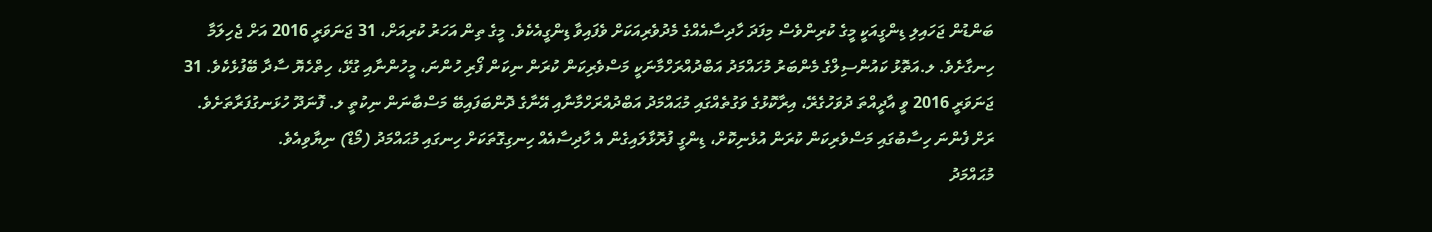ބަންޑުން ޖަހައިލި ޑިންގީއަކީ މީގެ ކުރިންވެސް މިފަދަ ހާދިސާއެއްގެ މެދުވެރިއަކަށް ވެފައިވާ ޑިންގީއެކެވެ. މީގެ ތިން އަހަރު ކުރިއަށް، 31 ޖަނަވަރީ 2016 އަށް ޖެހިލަމާ ހިނގާށެވެ. ލ.އަތޮޅު ކައުންސިލްގެ މެންބަރު މުހައްމަދު އަބްދުއްރަހްމާނަކީ މަސްވެރިކަން ކުރަން ނިކަން ފޯރި ހުންނަ، މީހުންނާއި ގުޅޭ، ހިތްހެޔޮ ސާދާ ބޭފުޅެކެވެ. 31 ޖަނަވަރީ 2016 ވީ އާދީއްތަ ދުވަހުގެރޭ، އިރާކޮޅުގެ ވަގުތެއްގައި މުޙައްމަދު އަބްދުއްރަހްމާނާއި އޭނާގެ ދޮންބަފައިބޭ މަސްބާނަން ނިކުތީ ލ. ފޮނަދޫ ހުޅަނގުފަރާތަށެވެ. ރަށް ފެންނަ ހިސާބުގައި މަސްވެރިކަން ކުރަން އުޅެނިކޮށް، ޑިންގީ ފުރޮޅާލައިގެން އެ ހާދިސާއެއް ހިނގިގޮތަކަށް ހިނގައި މުޙައްމަދު (މޯޑް) ނިޔާވިއެވެ.
މުޙައްމަދު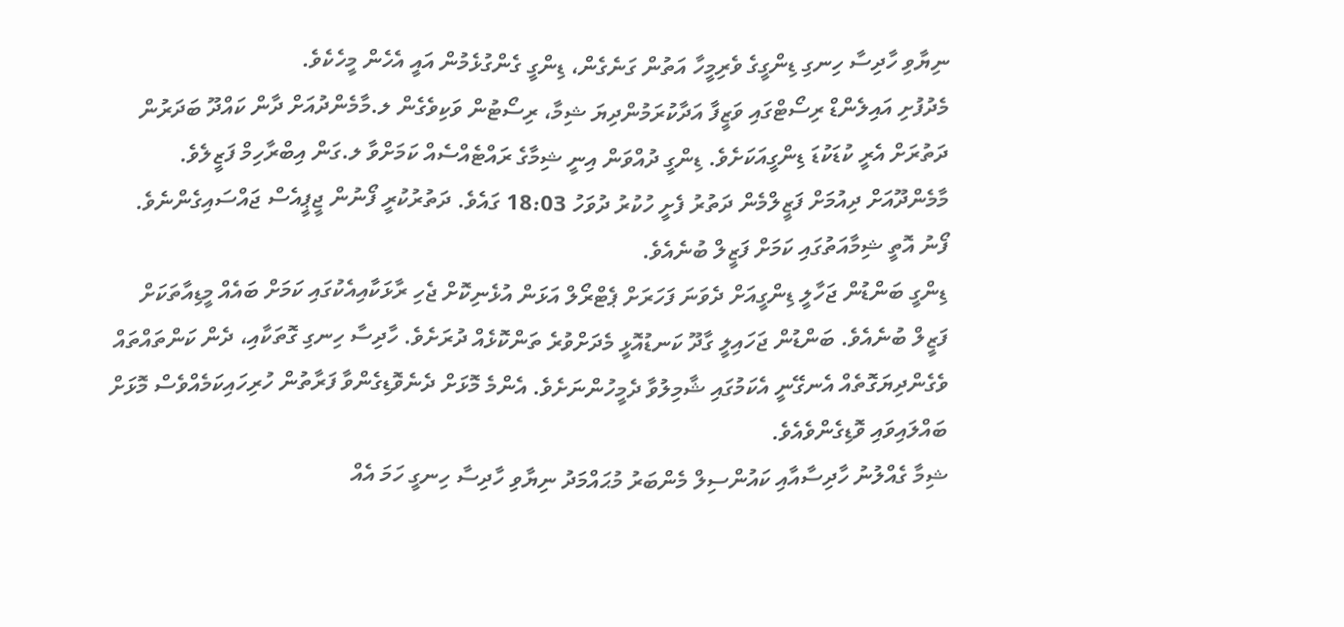ނިޔާވި ހާދިސާ ހިނގި ޑިންގީގެ ވެރިމީހާ އަތުން ގަނެގެން، ޑިންގީ ގެންގުޅެމުން އައީ އެހެން މީހެކެވެ.
މެދުފުށި އައިލެންޑް ރިސޯޓްގައި ވަޒީފާ އަދާކުރަމުންދިޔަ ޝިމާ، ރިސޯޓުން ވަކިވެގެން ލ.މާމެންދުއަށް ދާން ކައްދޫ ބަދަރުން ދަތުރަށް އެރީ ކުޑަކުޑަ ޑިންގީއަކަށެވެ. ޑިންގީ ދުއްވަން އިނީ ޝިމާގެ ރައްޓެއްސެއް ކަމަށްވާ ލ.ގަން އިބްރާހިމް ފަޒީލެވެ. މާމެންދޫއަށް ދިއުމަށް ފަޒީލްމެން ދަތުރު ފެށީ ހުކުރު ދުވަހު 18:03 ގައެވެ. ދަތުރުކުރީ ފޯނުން ޖީޕީއެސް ޖައްސައިގެންނެވެ. ފޯނު އޮތީ ޝިމާއަތުގައި ކަމަށް ފަޒީލް ބުނެއެވެ.
ޑިންގީ ބަންޑުން ޖަހާލީ ޑިންގީއަށް ދެވަނަ ފަހަރަށް ޕެޓްރޯލް އަޅަން އުޅެނިކޮށް ޖެހި ރާޅަކާއިއެކުގައި ކަމަށް ބައެއް މީޑިއާތަކަށް ފަޒީލް ބުނެއެވެ. ބަންޑުން ޖަހައިލީ ގާދޫ ކަނޑުއޮޅީ މެދަށްވުރެ ތަންކޮޅެއް ދުރަށެވެ. ހާދިސާ ހިނގި ގޮތަކާއި، ދެން ކަންތައްތައް ވެގެންދިޔަގޮތެއް އެނގޭނީ އެކަމުގައި ޝާމިލުވާ ދެމީހުންނަށެވެ. އެންމެ މޮޅަށް ދެނެވޮޑިގެންވާ ފަރާތުން ހުރިހައިކަމެއްވެސް މޮޅަށް ބައްލައިވައި ވޮޑިގެންވެއެވެ.
ޝިމާ ގެއްލުނު ހާދިސާއާއި ކައުންސިލް މެންބަރު މުޙައްމަދު ނިޔާވި ހާދިސާ ހިނގީ ހަމަ އެއް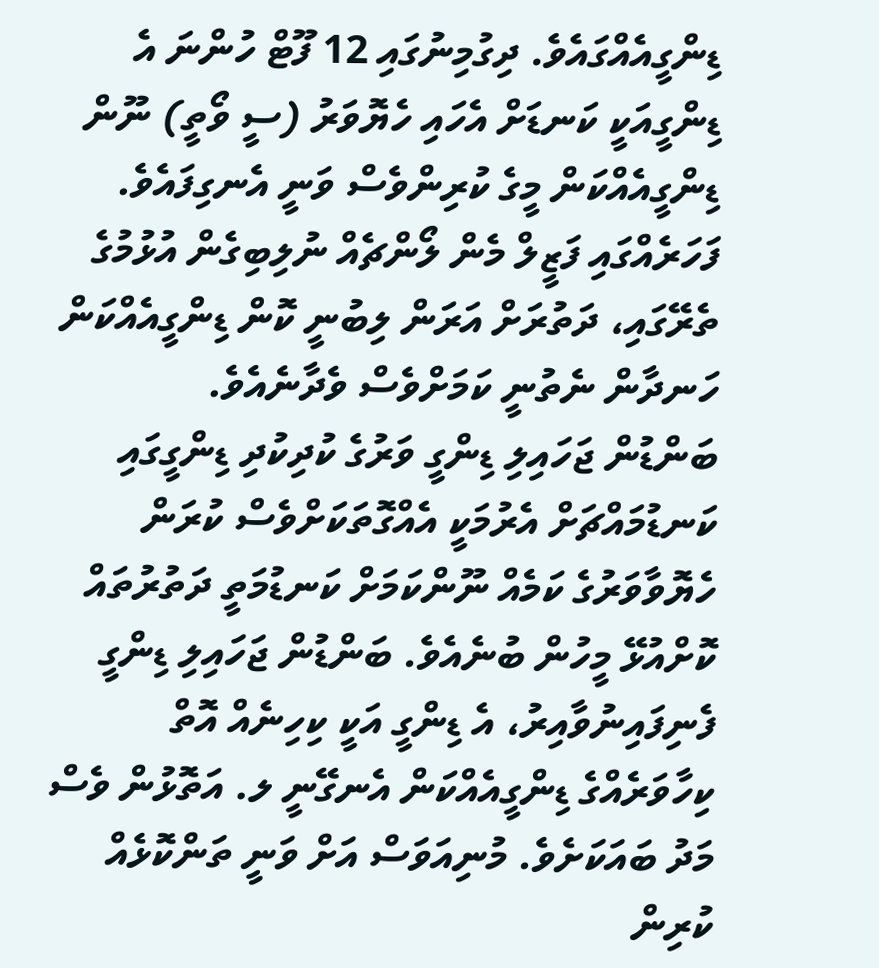ޑިންގީއެއްގައެވެ. ދިގުމިނުގައި 12 ފޫޓް ހުންނަ އެ ޑިންގީއަކީ ކަނޑަށް އެހައި ހެޔޮވަރު (ސީ ވޯތީ) ނޫން ޑިންގީއެއްކަން މީގެ ކުރިންވެސް ވަނީ އެނގިފައެވެ. ފަހަރެއްގައި ފަޒީލް މެން ލޯންޗެއް ނުލިބިގެން އުޅުމުގެ ތެރޭގައި، ދަތުރަށް އަރަން ލިބުނީ ކޮން ޑިންގީއެއްކަން ހަނދާން ނެތުނީ ކަމަށްވެސް ވެދާނެއެވެ.
ބަންޑުން ޖަހައިލި ޑިންގީ ވަރުގެ ކުދިކުދި ޑިންގީގައި ކަނޑުމައްޗަށް އެރުމަކީ އެއްގޮތަކަށްވެސް ކުރަން ހެޔޮވާވަރުގެ ކަމެއް ނޫންކަމަށް ކަނޑުމަތީ ދަތުރުތައް ކޮށްއުޅޭ މީހުން ބުނެއެވެ. ބަންޑުން ޖަހައިލި ޑިންގީ ފެނިފައިނުވާއިރު، އެ ޑިންގީ އަކީ ކިހިނެއް އޮތް ކިހާވަރެއްގެ ޑިންގީއެއްކަން އެނގޭނީ ލ. އަތޮޅުން ވެސް މަދު ބައަކަށެވެ. މުނިއަވަސް އަށް ވަނީ ތަންކޮޅެއް ކުރިން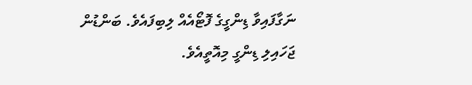ނަގާފައިވާ ޑިންގީގެ ފޮޓޯއެއް ލިބިފައެވެ. ބަންޑުން ޖަހައިލި ޑިންގީ މިއޮތީއެވެ.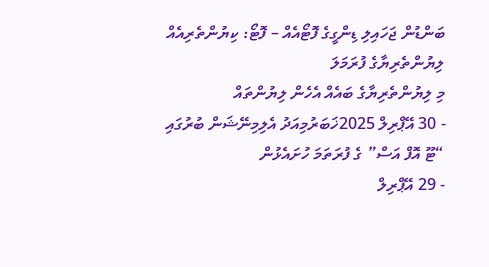ބަންޑުން ޖަހައިލި ޑިންގީގެ ފޮޓޯއެއް – ފޮޓޯ: ކިޔުންތެރިއެއް
ލިޔުންތެރިޔާގެ ފުރަމަލަ
މި ލިޔުންތެރިޔާގެ ބައެއް އެހެން ލިޔުންތައް
- 30 އޭޕްރިލް 2025ޚަބަރުމިއަދު އެލިމިނޭޝަން ބުރުގައި “ޓޫ އޮފް އަސް” ގެ ފުރަތަމަ ހުށައެޅުން
- 29 އޭޕްރިލް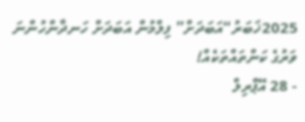2025ޚަބަރު“އަބަދަށް” ފިލްމުން އަބަދަށް ހަނދާންހުންނަ ވަރުގެ ކަންތައްތަކެއް!
- 28 އޭޕްރިލް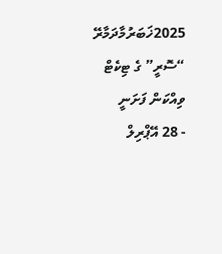2025ޚަބަރުމާދަމާރޭ “ސޮރީ” ގެ ޓިކެޓް ވިއްކަން ފަށަނީ
- 28 އޭޕްރިލް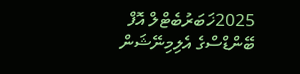2025ޚަބަރުބެޓްލް އޮފް ބޭންޑްސްގެ އެލިމިނޭޝަން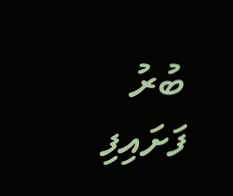ބުރު ފަށައިފި